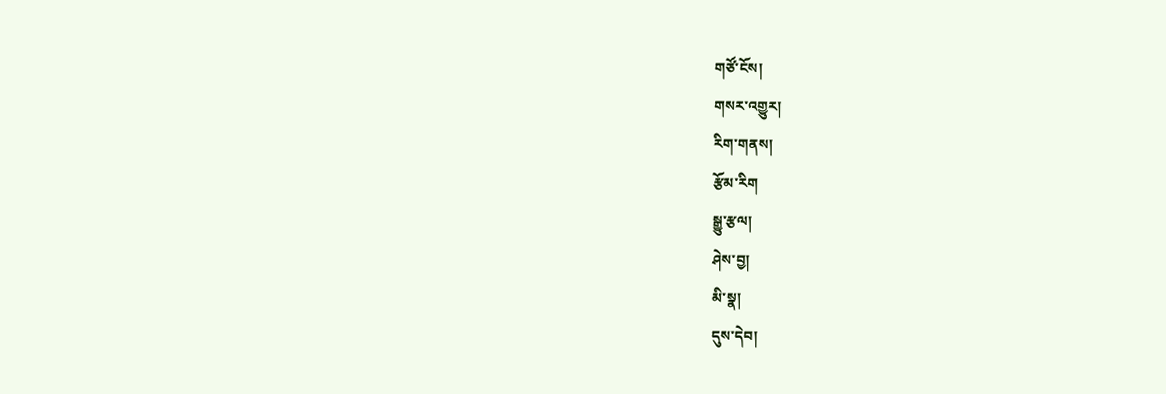གཙོ་ངོས།
གསར་འགྱུར།
རིག་གནས།
རྩོམ་རིག
སྒྱུ་རྩལ།
ཤེས་བྱ།
མི་སྣ།
དུས་དེབ།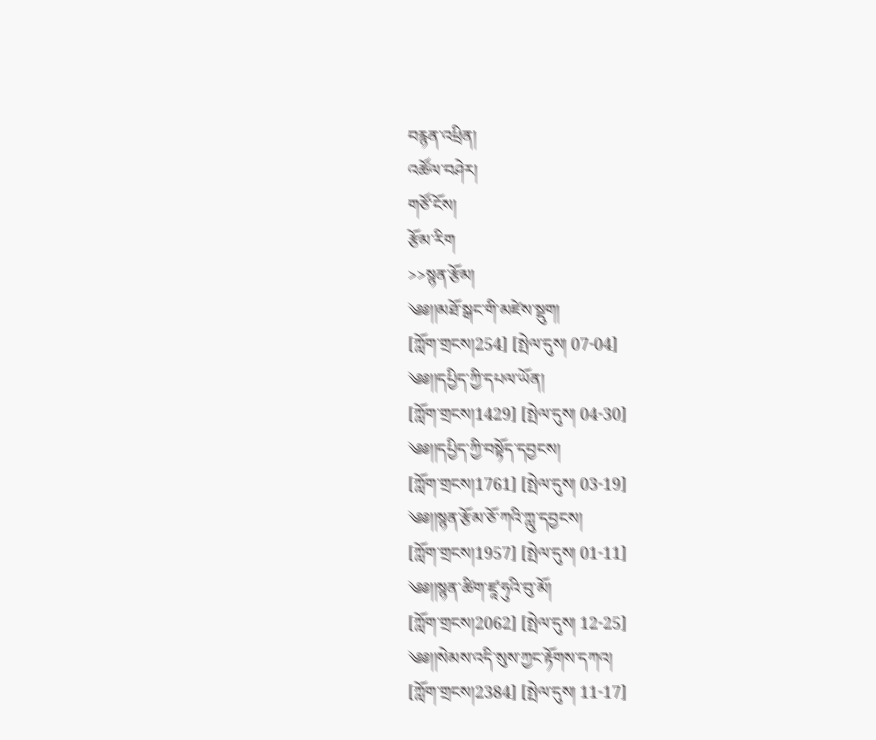བརྙན་འཕྲིན།
འཚོལ་བཤེར།
གཙོ་ངོས།
རྩོམ་རིག
>>སྙན་རྩོམ།
༄༅།།མཐོ་སྒང་གི་མཛེས་སྡུག།
[ཀློག་གྲངས།254] [སྤེལ་དུས། 07-04]
༄༅།།དཔྱིད་ཀྱི་དཔལ་ཡོན།
[ཀློག་གྲངས།1429] [སྤེལ་དུས། 04-30]
༄༅།།དཔྱིད་ཀྱི་བསྟོད་དབྱངས།
[ཀློག་གྲངས།1761] [སྤེལ་དུས། 03-19]
༄༅།།སྙན་རྩོམ་ཅོ་ཀའི་ཀླུ་དབྱངས།
[ཀློག་གྲངས།1957] [སྤེལ་དུས། 01-11]
༄༅།།སྙན་ཚིག་ཛཱ་ཧུའི་བུ་མོ།
[ཀློག་གྲངས།2062] [སྤེལ་དུས། 12-25]
༄༅།།སེམས་འདི་སུས་ཀྱང་རྟོགས་དཀའ།
[ཀློག་གྲངས།2384] [སྤེལ་དུས། 11-17]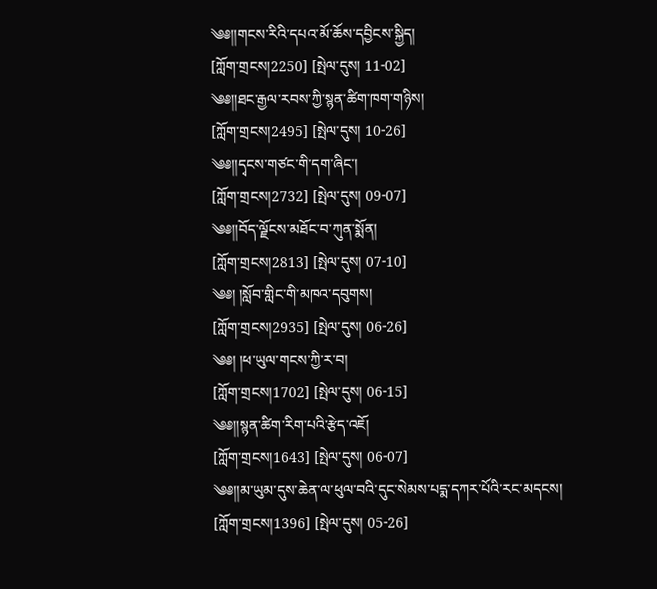༄༅།།གངས་རིའི་དཔའ་མོ་ཆོས་དབྱིངས་སྐྱིད།
[ཀློག་གྲངས།2250] [སྤེལ་དུས། 11-02]
༄༅།།ཐང་རྒྱལ་རབས་ཀྱི་སྙན་ཚིག་ཁག་གཉིས།
[ཀློག་གྲངས།2495] [སྤེལ་དུས། 10-26]
༄༅།།དྭངས་གཙང་གི་དག་ཞིང་།
[ཀློག་གྲངས།2732] [སྤེལ་དུས། 09-07]
༄༅།།བོད་ལྗོངས་མཐོང་བ་ཀུན་སྨོན།
[ཀློག་གྲངས།2813] [སྤེལ་དུས། 07-10]
༄༅། །སློབ་གླིང་གི་མཁའ་དབུགས།
[ཀློག་གྲངས།2935] [སྤེལ་དུས། 06-26]
༄༅། །ཕ་ཡུལ་གངས་ཀྱི་ར་བ།
[ཀློག་གྲངས།1702] [སྤེལ་དུས། 06-15]
༄༅།།སྙན་ཚིག་རིག་པའི་རྩེད་འཇོ།
[ཀློག་གྲངས།1643] [སྤེལ་དུས། 06-07]
༄༅།།མ་ཡུམ་དུས་ཆེན་ལ་ཕུལ་བའི་དུང་སེམས་པདྨ་དཀར་པོའི་རང་མདངས།
[ཀློག་གྲངས།1396] [སྤེལ་དུས། 05-26]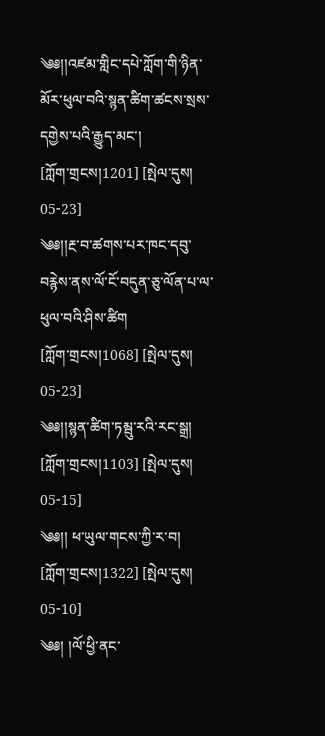༄༅།།འཛམ་གླིང་དཔེ་ཀློག་གི་ཉིན་མོར་ཕུལ་བའི་སྙན་ཚིག་ཚངས་སྲས་དགྱེས་པའི་རྒྱུད་མང་།
[ཀློག་གྲངས།1201] [སྤེལ་དུས། 05-23]
༄༅།།རྔ་བ་ཚགས་པར་ཁང་དབུ་བརྙེས་ནས་ལོ་ངོ་བདུན་ཅུ་ལོན་པ་ལ་ཕུལ་བའི་ཤིས་ཚིག
[ཀློག་གྲངས།1068] [སྤེལ་དུས། 05-23]
༄༅།།སྙན་ཚིག་ཏམྦུ་རའི་རང་སྒྲ།
[ཀློག་གྲངས།1103] [སྤེལ་དུས། 05-15]
༄༅།། ཕ་ཡུལ་གངས་ཀྱི་ར་བ།
[ཀློག་གྲངས།1322] [སྤེལ་དུས། 05-10]
༄༅། །ལོ་ཕྱི་ནང་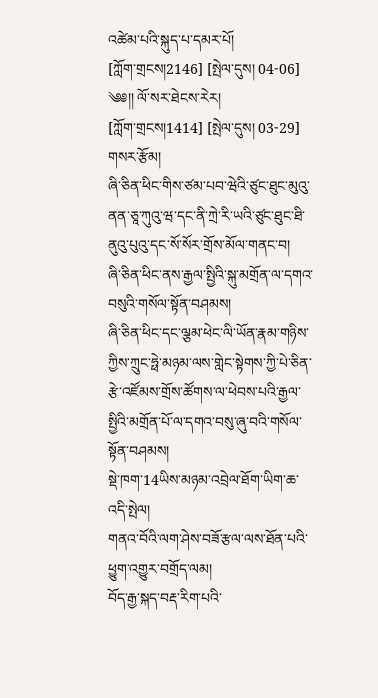འཚེམ་པའི་སྐུད་པ་དམར་པོ།
[ཀློག་གྲངས།2146] [སྤེལ་དུས། 04-06]
༄༅།། ལོ་སར་ཐེངས་རེར།
[ཀློག་གྲངས།1414] [སྤེལ་དུས། 03-29]
གསར་རྩོམ།
ཞི་ཅིན་ཕིང་གིས་ཙམ་པབ་ཝེའི་ཙུང་ཐུང་མུའུ་ནན་ཅཱ་ཀུའུ་ཝ་དང་ནི་ཀྲེ་རི་ཡའི་ཙུང་ཐུང་ཐི་ནུའུ་པུའུ་དང་སོ་སོར་གྲོས་མོལ་གནང་བ།
ཞི་ཅིན་ཕིང་ནས་རྒྱལ་སྤྱིའི་སྐུ་མགྲོན་ལ་དགའ་བསུའི་གསོལ་སྟོན་བཤམས།
ཞི་ཅིན་ཕིང་དང་ལྕམ་ཕེང་ལི་ཡོན་རྣམ་གཉིས་ཀྱིས་ཀྲུང་ཧྥེ་མཉམ་ལས་གླེང་སྟེགས་ཀྱི་པེ་ཅིན་རྩེ་འཛོམས་གྲོས་ཚོགས་ལ་ཕེབས་པའི་རྒྱལ་སྤྱིའི་མགྲོན་པོ་ལ་དགའ་བསུ་ཞུ་བའི་གསོལ་སྟོན་བཤམས།
སྡེ་ཁག་14ཡིས་མཉམ་འབྲེལ་ཐོག་ཡིག་ཆ་འདི་སྤེལ།
གནའ་བོའི་ལག་ཤེས་བཟོ་རྩལ་ལས་ཐོན་པའི་ཕྱུག་འགྱུར་བགྲོད་ལམ།
བོད་རྒྱ་སྐད་བརྡ་རིག་པའི་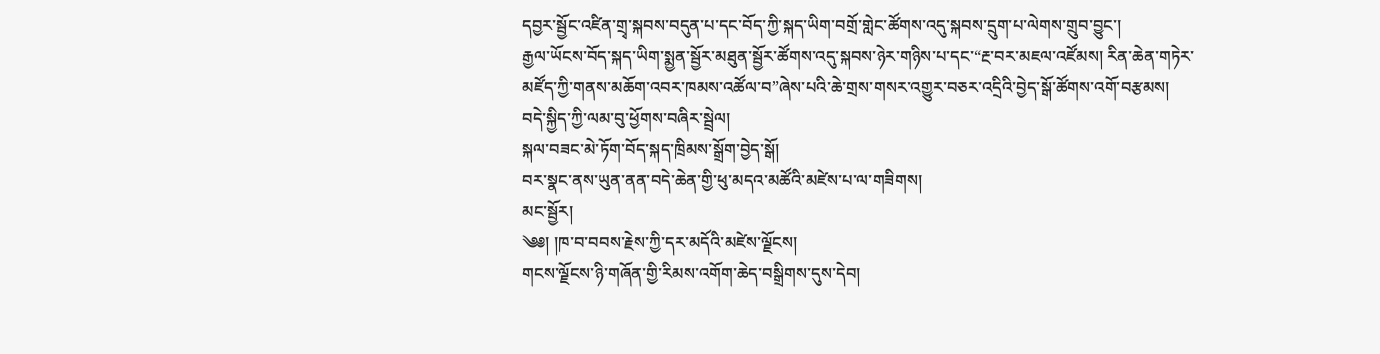དབྱར་སྦྱོང་འཛིན་གྲྭ་སྐབས་བདུན་པ་དང་བོད་ཀྱི་སྐད་ཡིག་བགྲོ་གླེང་ཚོགས་འདུ་སྐབས་དྲུག་པ་ལེགས་གྲུབ་བྱུང་།
རྒྱལ་ཡོངས་བོད་སྐད་ཡིག་སྨྱན་སྦྱོར་མཐུན་སྦྱོར་ཚོགས་འདུ་སྐབས་ཉེར་གཉིས་པ་དང་“རྔ་བར་མཇལ་འཛོམས། རིན་ཆེན་གཏེར་མཛོད་ཀྱི་གནས་མཆོག་འབར་ཁམས་འཚོལ་བ”ཞེས་པའི་ཆེ་གྲས་གསར་འགྱུར་བཅར་འདྲིའི་བྱེད་སྒོ་ཚོགས་འགོ་བརྩམས།
བདེ་སྐྱིད་ཀྱི་ལམ་བུ་ཕྱོགས་བཞིར་སྦྲེལ།
སྐལ་བཟང་མེ་ཏོག་བོད་སྐད་ཁྲིམས་སྒྲོག་བྱེད་སྒོ།
བར་སྣང་ནས་ཡུན་ནན་བདེ་ཆེན་གྱི་ཕུ་མདའ་མཚོའི་མཛེས་པ་ལ་གཟིགས།
མང་སྦྱོར།
༄༅། །ཁ་བ་བབས་རྗེས་ཀྱི་དར་མདོའི་མཛེས་ལྗོངས།
གངས་ལྗོངས་ཉི་གཞོན་གྱི་རིམས་འགོག་ཆེད་བསྒྲིགས་དུས་དེབ།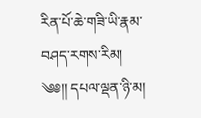རིན་པོ་ཆེ་གཟི་ཡི་རྣམ་བཤད་རགས་རིམ།
༄༅།། དཔལ་ལྡན་ཉི་མ།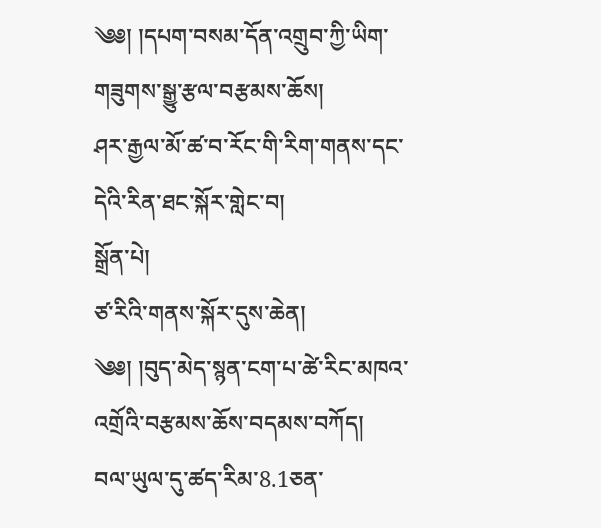༄༅། །དཔག་བསམ་དོན་འགྲུབ་ཀྱི་ཡིག་གཟུགས་སྒྱུ་རྩལ་བརྩམས་ཆོས།
ཤར་རྒྱལ་མོ་ཚ་བ་རོང་གི་རིག་གནས་དང་དེའི་རིན་ཐང་སྐོར་གླེང་བ།
སྒྲོན་པེ།
ཙ་རིའི་གནས་སྐོར་དུས་ཆེན།
༄༅། །བུད་མེད་སྙན་ངག་པ་ཚེ་རིང་མཁའ་འགྲོའི་བརྩམས་ཆོས་བདམས་བཀོད།
བལ་ཡུལ་དུ་ཚད་རིམ་8.1ཅན་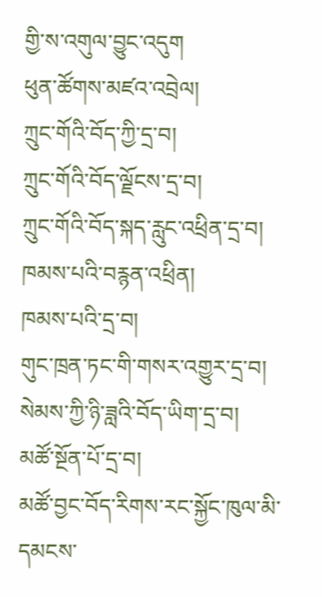གྱི་ས་འགུལ་བྱུང་འདུག
ཕུན་ཚོགས་མཛའ་འབྲེལ།
ཀྲུང་གོའི་བོད་ཀྱི་དྲ་བ།
ཀྲུང་གོའི་བོད་ལྗོངས་དྲ་བ།
ཀྲུང་གོའི་བོད་སྐད་རླུང་འཕྲིན་དྲ་བ།
ཁམས་པའི་བརྙན་འཕྲིན།
ཁམས་པའི་དྲ་བ།
གུང་ཁྲན་ཏང་གི་གསར་འགྱུར་དྲ་བ།
སེམས་ཀྱི་ཉི་ཟླའི་བོད་ཡིག་དྲ་བ།
མཚོ་སྔོན་པོ་དྲ་བ།
མཚོ་བྱང་བོད་རིགས་རང་སྐྱོང་ཁུལ་མི་དམངས་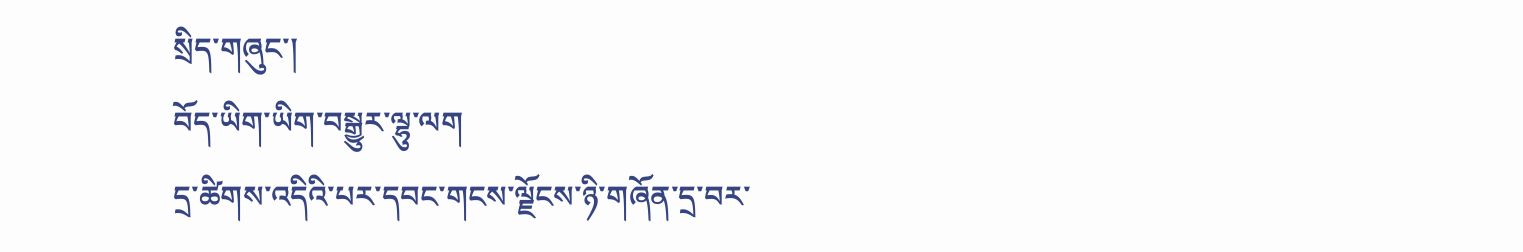སྲིད་གཞུང་།
བོད་ཡིག་ཡིག་བསྒྱུར་ལྷུ་ལག
དྲ་ཚིགས་འདིའི་པར་དབང་གངས་ལྗོངས་ཉི་གཞོན་དྲ་བར་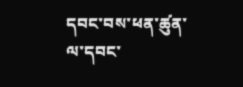དབང་བས་ཕན་ཚུན་ལ་དབང་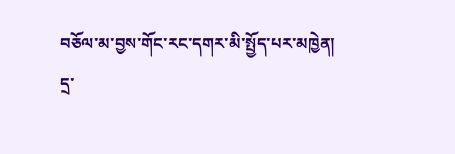བཅོལ་མ་བྱས་གོང་རང་དགར་མི་སྤྱོད་པར་མཁྱེན།
དྲ་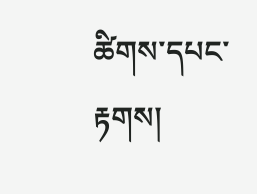ཚིགས་དཔང་རྟགས།